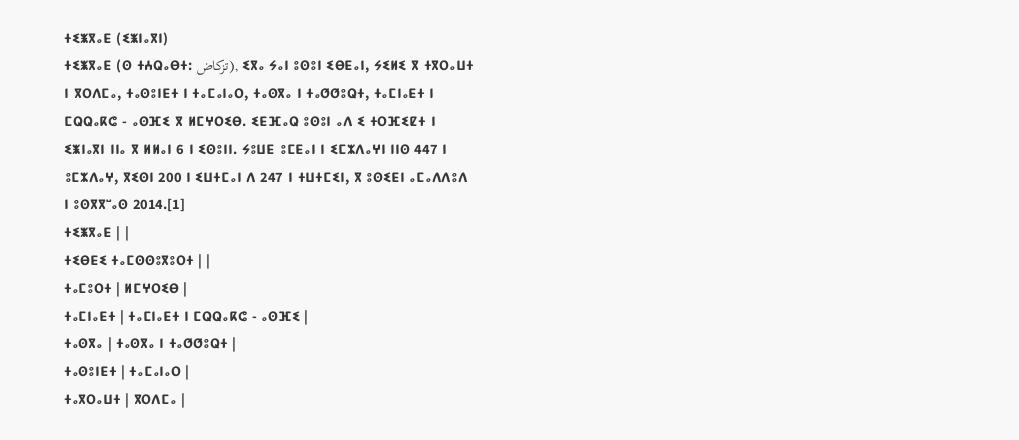ⵜⵉⵥⴳⴰⴹ (ⵉⵥⵏⴰⴳⵏ)
ⵜⵉⵥⴳⴰⴹ (ⵙ ⵜⵄⵕⴰⴱⵜ: تزكاض), ⵉⴳⴰ ⵢⴰⵏ ⵓⵙⵓⵏ ⵉⴱⴹⴰⵏ, ⵢⵉⵍⵉ ⴳ ⵜⴳⵔⴰⵡⵜ ⵏ ⴳⵔⴷⵎⴰ, ⵜⴰⵙⵓⵏⴹⵜ ⵏ ⵜⴰⵎⴰⵏⴰⵔ, ⵜⴰⵙⴳⴰ ⵏ ⵜⴰⵚⵚⵓⵕⵜ, ⵜⴰⵎⵏⴰⴹⵜ ⵏ ⵎⵕⵕⴰⴽⵛ - ⴰⵙⴼⵉ ⴳ ⵍⵎⵖⵔⵉⴱ. ⵉⴹⴼⴰⵕ ⵓⵙⵓⵏ ⴰⴷ ⵉ ⵜⵔⴼⵉⵇⵜ ⵏ ⵉⵥⵏⴰⴳⵏ ⵏⵏⴰ ⴳ ⵍⵍⴰⵏ 6 ⵏ ⵉⵙⵓⵏⵏ. ⵢⵓⵡⴹ ⵓⵎⴹⴰⵏ ⵏ ⵉⵎⵣⴷⴰⵖⵏ ⵏⵏⵙ 447 ⵏ ⵓⵎⵣⴷⴰⵖ, ⴳⵉⵙⵏ 200 ⵏ ⵉⵡⵜⵎⴰⵏ ⴷ 247 ⵏ ⵜⵡⵜⵎⵉⵏ, ⴳ ⵓⵙⵉⴹⵏ ⴰⵎⴰⴷⴷⵓⴷ ⵏ ⵓⵙⴳⴳⵯⴰⵙ 2014.[1]
ⵜⵉⵥⴳⴰⴹ | |
ⵜⵉⴱⴹⵉ ⵜⴰⵎⵙⵙⵓⴳⵓⵔⵜ | |
ⵜⴰⵎⵓⵔⵜ | ⵍⵎⵖⵔⵉⴱ |
ⵜⴰⵎⵏⴰⴹⵜ | ⵜⴰⵎⵏⴰⴹⵜ ⵏ ⵎⵕⵕⴰⴽⵛ - ⴰⵙⴼⵉ |
ⵜⴰⵙⴳⴰ | ⵜⴰⵙⴳⴰ ⵏ ⵜⴰⵚⵚⵓⵕⵜ |
ⵜⴰⵙⵓⵏⴹⵜ | ⵜⴰⵎⴰⵏⴰⵔ |
ⵜⴰⴳⵔⴰⵡⵜ | ⴳⵔⴷⵎⴰ |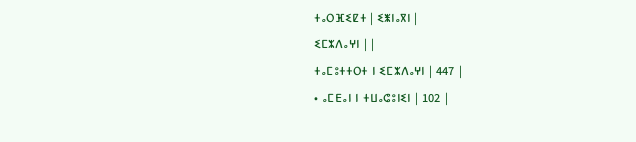ⵜⴰⵔⴼⵉⵇⵜ | ⵉⵥⵏⴰⴳⵏ |
ⵉⵎⵣⴷⴰⵖⵏ | |
ⵜⴰⵎⵓⵜⵜⵔⵜ ⵏ ⵉⵎⵣⴷⴰⵖⵏ | 447 |
• ⴰⵎⴹⴰⵏ ⵏ ⵜⵡⴰⵛⵓⵏⵉⵏ | 102 |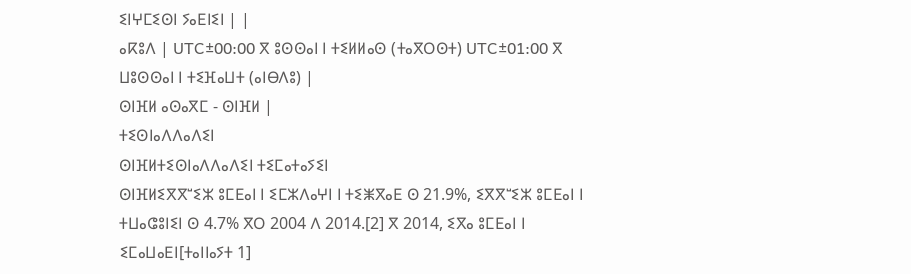ⵉⵏⵖⵎⵉⵙⵏ ⵢⴰⴹⵏⵉⵏ | |
ⴰⴽⵓⴷ | UTC±00:00 ⴳ ⵓⵙⵙⴰⵏ ⵏ ⵜⵉⵍⵍⴰⵙ (ⵜⴰⴳⵔⵙⵜ) UTC±01:00 ⴳ ⵡⵓⵙⵙⴰⵏ ⵏ ⵜⵉⴼⴰⵡⵜ (ⴰⵏⴱⴷⵓ) |
ⵙⵏⴼⵍ ⴰⵙⴰⴳⵎ - ⵙⵏⴼⵍ |
ⵜⵉⵙⵏⴰⴷⴷⴰⴷⵉⵏ
ⵙⵏⴼⵍⵜⵉⵙⵏⴰⴷⴷⴰⴷⵉⵏ ⵜⵉⵎⴰⵜⴰⵢⵉⵏ
ⵙⵏⴼⵍⵉⴳⴳⵯⵉⵣ ⵓⵎⴹⴰⵏ ⵏ ⵉⵎⵣⴷⴰⵖⵏ ⵏ ⵜⵉⵥⴳⴰⴹ ⵙ 21.9%, ⵉⴳⴳⵯⵉⵣ ⵓⵎⴹⴰⵏ ⵏ ⵜⵡⴰⵛⵓⵏⵉⵏ ⵙ 4.7% ⴳⵔ 2004 ⴷ 2014.[2] ⴳ 2014, ⵉⴳⴰ ⵓⵎⴹⴰⵏ ⵏ ⵉⵎⴰⵡⴰⴹⵏ[ⵜⴰⵏⵏⴰⵢⵜ 1]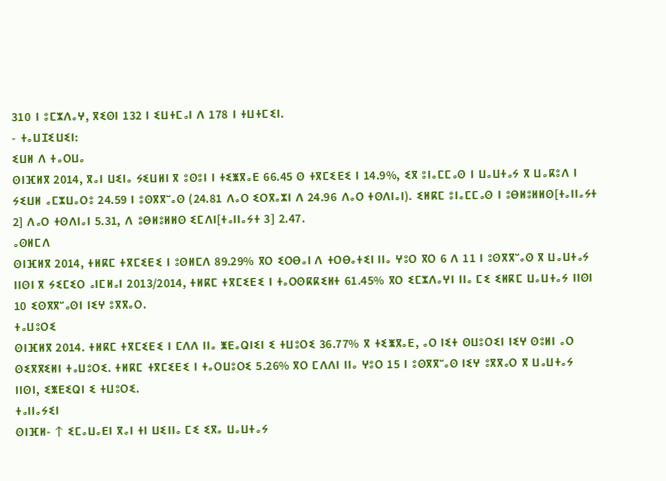310 ⵏ ⵓⵎⵣⴷⴰⵖ, ⴳⵉⵙⵏ 132 ⵏ ⵉⵡⵜⵎⴰⵏ ⴷ 178 ⵏ ⵜⵡⵜⵎⵉⵏ.
- ⵜⴰⵡⵊⵉⵡⵉⵏ:
ⵉⵡⵍ ⴷ ⵜⴰⵔⵡⴰ
ⵙⵏⴼⵍⴳ 2014, ⴳⴰⵏ ⵡⵉⵏⴰ ⵢⵉⵡⵍⵏ ⴳ ⵓⵙⵓⵏ ⵏ ⵜⵉⵥⴳⴰⴹ 66.45 ⵙ ⵜⴳⵎⵉⴹⵉ ⵏ 14.9%, ⵉⴳ ⵓⵏⴰⵎⵎⴰⵙ ⵏ ⵡⴰⵡⵜⴰⵢ ⴳ ⵡⴰⴽⵓⴷ ⵏ ⵢⵉⵡⵍ ⴰⵎⵣⵡⴰⵔⵓ 24.59 ⵏ ⵓⵙⴳⴳⵯⴰⵙ (24.81 ⴷⴰⵔ ⵉⵔⴳⴰⵣⵏ ⴷ 24.96 ⴷⴰⵔ ⵜⵙⴷⵏⴰⵏ). ⵉⵍⴽⵎ ⵓⵏⴰⵎⵎⴰⵙ ⵏ ⵓⴱⵍⵓⵍⵍⵙ[ⵜⴰⵏⵏⴰⵢⵜ 2] ⴷⴰⵔ ⵜⵙⴷⵏⴰⵏ 5.31, ⴷ ⵓⴱⵍⵓⵍⵍⵙ ⵉⵎⴷⵏ[ⵜⴰⵏⵏⴰⵢⵜ 3] 2.47.
ⴰⵙⵍⵎⴷ
ⵙⵏⴼⵍⴳ 2014, ⵜⵍⴽⵎ ⵜⴳⵎⵉⴹⵉ ⵏ ⵓⵙⵍⵎⴷ 89.29% ⴳⵔ ⵉⵔⴱⴰⵏ ⴷ ⵜⵔⴱⴰⵜⵉⵏ ⵏⵏⴰ ⵖⵓⵔ ⴳⵔ 6 ⴷ 11 ⵏ ⵓⵙⴳⴳⵯⴰⵙ ⴳ ⵡⴰⵡⵜⴰⵢ ⵏⵏⵙⵏ ⴳ ⵢⵉⵎⵉⵔ ⴰⵏⵎⵍⴰⵏ 2013/2014, ⵜⵍⴽⵎ ⵜⴳⵎⵉⴹⵉ ⵏ ⵜⴰⵔⵙⴽⴽⵉⵍⵜ 61.45% ⴳⵔ ⵉⵎⵣⴷⴰⵖⵏ ⵏⵏⴰ ⵎⵉ ⵉⵍⴽⵎ ⵡⴰⵡⵜⴰⵢ ⵏⵏⵙⵏ 10 ⵉⵙⴳⴳⵯⴰⵙⵏ ⵏⵉⵖ ⵓⴳⴳⴰⵔ.
ⵜⴰⵡⵓⵔⵉ
ⵙⵏⴼⵍⴳ 2014. ⵜⵍⴽⵎ ⵜⴳⵎⵉⴹⵉ ⵏ ⵎⴷⴷ ⵏⵏⴰ ⵥⴹⴰⵕⵏⵉⵏ ⵉ ⵜⵡⵓⵔⵉ 36.77% ⴳ ⵜⵉⵥⴳⴰⴹ, ⴰⵔ ⵏⵉⵜ ⵙⵡⵓⵔⵉⵏ ⵏⵉⵖ ⵙⵓⵍⵏ ⴰⵔ ⵙⵉⴳⴳⵉⵍⵏ ⵜⴰⵡⵓⵔⵉ. ⵜⵍⴽⵎ ⵜⴳⵎⵉⴹⵉ ⵏ ⵜⴰⵔⵡⵓⵔⵉ 5.26% ⴳⵔ ⵎⴷⴷⵏ ⵏⵏⴰ ⵖⵓⵔ 15 ⵏ ⵓⵙⴳⴳⵯⴰⵙ ⵏⵉⵖ ⵓⴳⴳⴰⵔ ⴳ ⵡⴰⵡⵜⴰⵢ ⵏⵏⵙⵏ, ⵉⵥⴹⵉⵕⵏ ⵉ ⵜⵡⵓⵔⵉ.
ⵜⴰⵏⵏⴰⵢⵉⵏ
ⵙⵏⴼⵍ- ↑ ⵉⵎⴰⵡⴰⴹⵏ ⴳⴰⵏ ⵜⵏ ⵡⵉⵏⵏⴰ ⵎⵉ ⵉⴳⴰ ⵡⴰⵡⵜⴰⵢ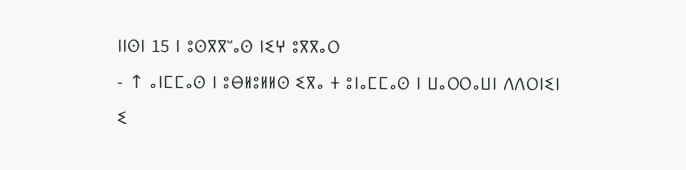ⵏⵏⵙⵏ 15 ⵏ ⵓⵙⴳⴳⵯⴰⵙ ⵏⵉⵖ ⵓⴳⴳⴰⵔ
- ↑ ⴰⵏⵎⵎⴰⵙ ⵏ ⵓⴱⵍⵓⵍⵍⵙ ⵉⴳⴰ ⵜ ⵓⵏⴰⵎⵎⴰⵙ ⵏ ⵡⴰⵔⵔⴰⵡⵏ ⴷⴷⵔⵏⵉⵏ ⵉ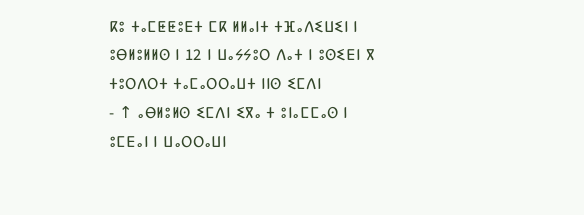ⴽⵓ ⵜⴰⵎⵟⵟⵓⴹⵜ ⵎⴽ ⵍⵍⴰⵏⵜ ⵜⴼⴰⴷⵉⵡⵉⵏ ⵏ ⵓⴱⵍⵓⵍⵍⵙ ⵏ 12 ⵏ ⵡⴰⵢⵢⵓⵔ ⴷⴰⵜ ⵏ ⵓⵙⵉⴹⵏ ⴳ ⵜⵓⵔⴷⵔⵜ ⵜⴰⵎⴰⵔⵔⴰⵡⵜ ⵏⵏⵙ ⵉⵎⴷⵏ
- ↑ ⴰⴱⵍⵓⵍⵙ ⵉⵎⴷⵏ ⵉⴳⴰ ⵜ ⵓⵏⴰⵎⵎⴰⵙ ⵏ ⵓⵎⴹⴰⵏ ⵏ ⵡⴰⵔⵔⴰⵡⵏ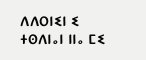ⴷⴷⵔⵏⵉⵏ ⵉ ⵜⵙⴷⵏⴰⵏ ⵏⵏⴰ ⵎⵉ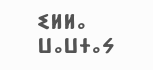ⵉⵍⵍⴰ ⵡⴰⵡⵜⴰⵢ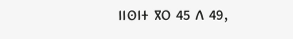ⵏⵏⵙⵏⵜ ⴳⵔ 45 ⴷ 49,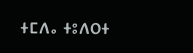ⵜⵎⴷⴰ ⵜⵓⴷⵔⵜ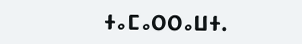ⵜⴰⵎⴰⵔⵔⴰⵡⵜ.